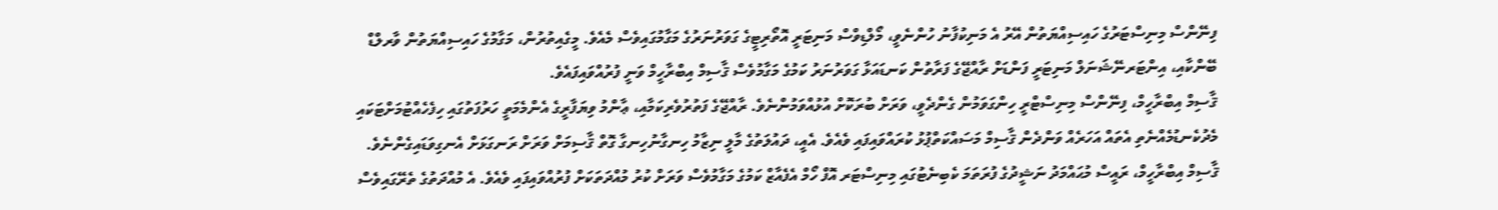ފިނޭންސް މިނިސްޓަރުގެ ހައިސިއްޔަތުން އޭރު އެ މަނިކުފާނު ހުންނެވީ، މޯލްޑިވްސް މަނިޓަރީ އޮތޯރިޓީގެ ގަވަރުނަރުގެ މަގާމުގައިވެސް މެއެވެ. މީގެއިތުރުން، މަގާމުގެ ހައިސިއްޔަތުން ވާރލްޑް ބޭންކާއި، އިންޓަރނޭޝަނަލް މަނިޓަރީ ފަންޑަށް ރާއްޖޭގެ ފަރާތުން ކަނޑައަޅާ ގަވަރުނަރު ކަމުގެ މަގާމުވެސް ޤާސިމް އިބްރާހީމް ވަނީ ފުރުއްވައިފައެވެ.
ޤާސިމް އިބްރާހީމް، ފިނޭންސް މިނިސްޓްރީ ހިންގަވަމުން ގެންދެވީ، ވަރަށް ބުރަކޮށް އުޅުއްވަމުންނެވެ. ރާއްޖޭގެ ފަތުރުވެރިކަމާއި، ޢާންމު ވިޔަފާރީގެ އެންމެމަތީ ހަރުފަތުގައި ހިފެހެއްޓުމަށްޓަކައި މެދުކެނޑުމެއްނެތި އެތައް އަހަރެއް ވަންދެން ޤާސިމް މަސައްކަތްޕުޅު ކުރައްވައިފައި ވެއެވެ. އެއީ، ދައުލަތުގެ މާލީ ނިޒާމު ހިނގާނުހިނގާ ގޮތް ޤާސިމަށް ވަރަށް ރަނގަޅަށް އެނގިވަޑައިގެންނެވެ.
ޤާސިމް އިބްރާހީމް، ރައީސް މުޙައްމަދު ނަޝީދުގެ ފުރަތަމަ ކެބިނެޓުގައި މިނިސްޓަރ އޮފް ހޯމް އެފެއާޒް ކަމުގެ މަގާމުވެސް ވަރަށް ކުރު މުއްދަތަކަށް ފުރުއްވައިފައި ވެއެވެ. އެ މުއްދަތުގެ ތެރޭގައިވެސް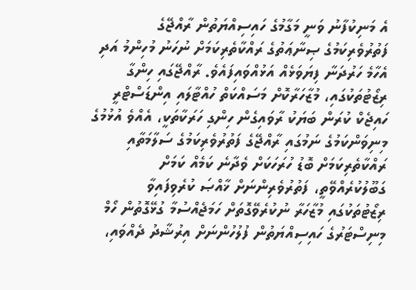އެ މަނިކުފާނު ވަނީ މަގާމުގެ ހައިސިއްޔަތުން ރާއްޖޭގެ ފަތުރުވެރިކަމުގެ ޞިނާޢަތުގެ ރައްކާތެރިކަމަށް ނުހަނު މުހިންމު އަދި އެހާމެ ހަރުދަނާ ފިޔަވަޅެއް އަޅުއްވައިފައެވެ. ރާއްޖޭގައި ހިންގާ ރިޒޯޓުތަކުގައި، މުޒާހަރާކޮށް މަސައްކަތް ހުއްޓާލައި އިންޑަސްޓްރީ ހައިޖެކް ކުރަން ބަޔަކު ރާވައިގެން ހިންގި ހަރަކާތަކީ، އެއްވެ އުޅުމުގެ މިނިވަންކަމުގެ ނަމުގައި ރާއްޖޭގެ ފަތުރުވެރިކަމުގެ ސަލާމަތާއި ރައްކާތެރިކަމަށް ބޮޑު ހުރަހަކަށް ވެދާނެ ކަމެއް ކަމަށް ގަބޫލުކުރެއްވޭތީ، ފަތުރުވެރިންނަށް ޚާއްޞަ ކުރެވިފައިވާ ރިޒޯޓުތަކުގައި މުޒާހަރާ ނުކުރެވޭގޮތަށް ހަމަޖެއްސުމާ ގުޅޭގޮތުން ހޯމް މިނިސްޓަރުގެ ހައިސިއްޔަތުން ފުލުހުންނަށް އިރުޝާދު ދެއްވައި،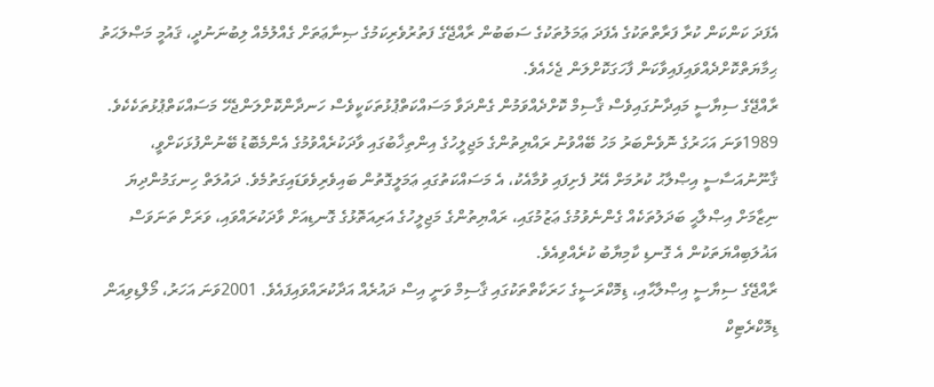އެފަދަ ކަންކަން ކުރާ ފަރާތްތަކުގެ އެފަދަ ޢަމަލުތަކުގެ ސަބަބުން ރާއްޖޭގެ ފަތުރުވެރިކަމުގެ ޞިނާޢަތަށް ގެއްލުމެއް ލިބުނަނުދީ، ޤައުމީ މަޞްލަޙަތު ޙިމާޔަތްކޮށްދެއްވައިފައިވާކަން ފާހަގަކޮށްލަން ޖެހެއެވެ.
ރާއްޖޭގެ ސިޔާސީ މައިދާނުގައިވެސް ޤާސިމް ކޮށްދެއްވަމުން ގެންދަވާ މަސައްކަތްޕުޅުތަކަކީވެސް ހަނދާންކޮށްލަންޖެހޭ މަސައްކަތްޕުޅުތަކެކެވެ. 1989ވަނަ އަހަރުގެ ނޮވެންބަރު މަހު ބޭއްވުނު ރައްޔިތުންގެ މަޖިލީހުގެ އިންތިޚާބުގައި ވާދަކުރެއްވުމުގެ އެންމެބޮޑު ބޭނުންފުޅަކަށްވީ، ޤާނޫނުއަސާސީ އިޞްލާޙު ކުރުމަށް އޭރު ފެށިފައި ވުމާއެކު، އެ މަސައްކަތުގައި ޢަމަލީގޮތުން ބައިވެރިވެވަޑައިގަތުމެވެ. ދައުލަތް ހިނގަމުންދިޔަ ނިޒާމަށް އިޞްލާޙީ ބަދަލުތަކެއް ގެންނެވުމުގެ ޢަޒުމުގައި، ރައްޔިތުންގެ މަޖިލީހުގެ އަރިއަތޮޅުގެ ގޮނޑިއަށް ވާދަކުރައްވައި، ވަރަށް ތަނަވަސް އަޣުލަބިއްޔަތަކުން އެ ގޮނޑި ކާމިޔާބު ކުރެއްވިއެވެ.
ރާއްޖޭގެ ސިޔާސީ އިޞްލާޙާއި، ޑިމޮކްރަސީގެ ހަރަކާތްތަކުގައި ޤާސިމް ވަނީ އިސް ދައުރެއް އަދާކުރައްވައިފައެވެ. 2001ވަނަ އަހަރު، މޯލްޑިވިއަން ޑިމޮކްރެޓިކް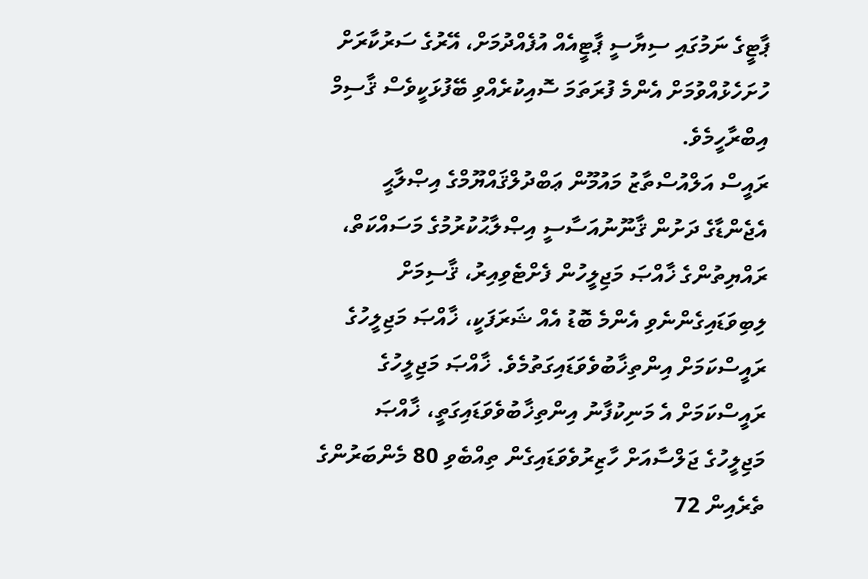ޕާޓީގެ ނަމުގައި ސިޔާސީ ޕާޓީއެއް އުފެއްދުމަށް، އޭރުގެ ސަރުކާރަށް ހުށަހެޅުއްވުމަށް އެންމެ ފުރަތަމަ ސޮއިކުރެއްވި ބޭފުޅަކީވެސް ޤާސިމް އިބްރާހީމެވެ.
ރައީސް އަލްއުސްތާޒު މައުމޫން ޢަބްދުލްޤައްޔޫމްގެ އިޞްލާޙީ އެޖެންޑާގެ ދަށުން ޤާނޫނުއަސާސީ އިޞްލާޙުކުރުމުގެ މަސައްކަތް، ރައްޔިތުންގެ ޚާއްޞަ މަޖިލީހުން ފެށްޓެވިއިރު، ޤާސިމަށް ލިބިވަޑައިގެންނެވި އެންމެ ބޮޑު އެއް ޝަރަފަކީ، ޚާއްޞަ މަޖިލީހުގެ ރައީސްކަމަށް އިންތިޚާބުވެވަޑައިގަތުމެވެ. ޚާއްޞަ މަޖިލީހުގެ ރައީސްކަމަށް އެ މަނިކުފާނު އިންތިޚާބުވެވަޑައިގަތީ، ޚާއްޞަ މަޖިލީހުގެ ޖަލްސާއަށް ހާޒިރުވެވަޑައިގެން ތިއްބެވި 80 މެންބަރުންގެ ތެރެއިން 72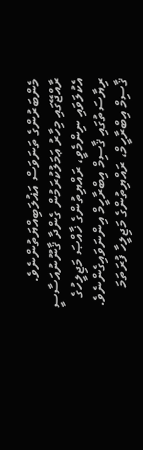މެންބަރުންގެ ތަނަވަސް އަޣުލަބިއްޔަތުންނެވެ. ރާއްޖޭގައި މިހާރު ޢަމަލުކުރަމުން ގެންދާ ޤާނޫނުއަސާސީ އެކުލަވައި ނިންމެވީ، ރައްޔިތުންގެ ޚާއްޞަ މަޖިލީހުގެ ރިޔާސަތުގައި ޤާސިމް އިބްރާހީމް އިންނަވައިގެންނެވެ.
ޤާސިމް އިބްރާހީމް، ރައްޔިތުންގެ މަޖިލީހާ ފުރަތަމަ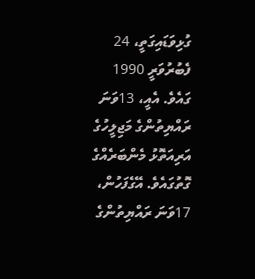ގުޅިވަޑައިގަތީ، 24 ފެބުރުވަރީ 1990 ގައެވެ. އެއީ، 13ވަނަ ރައްޔިތުންގެ މަޖިލީހުގެ އަރިއަތޮޅު މެންބަރެއްގެ ގޮތުގައެވެ. އޭގެފަހުން، 17ވަނަ ރައްޔިތުންގެ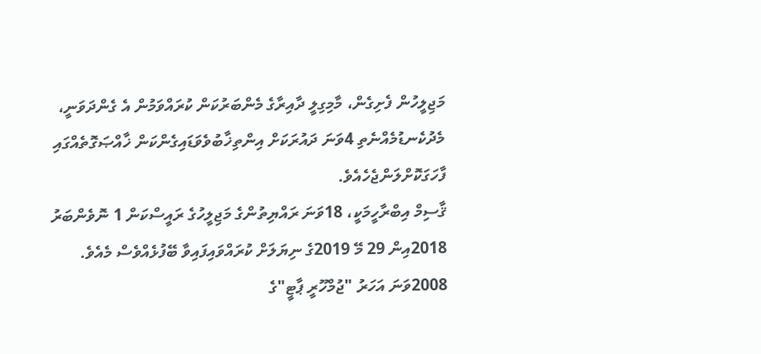މަޖިލީހުން ފެށިގެން، މާމިގިލީ ދާއިރާގެ މެންބަރުކަން ކުރައްވަމުން އެ ގެންދަވަނީ، މެދުކެނޑުމެއްނެތި 4ވަނަ ދައުރަކަށް އިންތިޚާބުވެވަޑައިގެންކަން ޚާއްޞަގޮތެއްގައި ފާހަގަކޮށްލަންޖެހެއެވެ.
ޤާސިމް އިބްރާހީމަކީ، 18ވަނަ ރައްޔިތުންގެ މަޖިލީހުގެ ރައީސްކަން 1 ނޮވެންބަރު 2018އިން 29 މޭ 2019ގެ ނިޔަލަށް ކުރައްވައިފައިވާ ބޭފުޅެއްވެސް މެއެވެ. 2008ވަނަ އަހަރު "ޖުމްހޫރީ ޕާޓީ"ގެ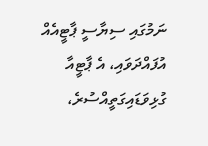ނަމުގައި ސިޔާސީ ޕާޓީއެއް އުފައްދަވައި، އެ ޕާޓީއާ ގުޅިވަޑައިގަތީއްސުރެ،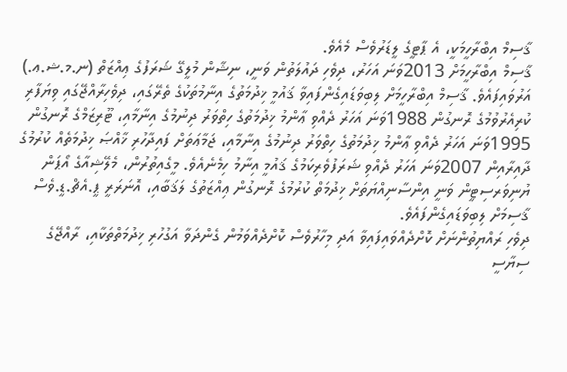ޤާސިމް އިބްރާހީމަކީ، އެ ޕާޓީގެ ލީޑަރުވެސް މެއެވެ.
ޤާސިމް އިބްރާހީމަށް 2013ވަނަ އަހަރު، ދިވެހި ދައުލަތުން ވަނީ، ނިޝާން މުލީގޭ ޝަރަފުގެ ޢިއްޒަތް (ނ.މ.ޝ.ޢ.) އަރުވައިފައެވެ. ޤާސިމް އިބްރާހީމަށް ލިބިވަޑައިގެންފައިވާ ޤައުމީ ޚިދުމަތުގެ އިނާމުތަކުގެ ތެރޭގައި، ދިވެހިރާއްޖޭގައި ވިޔަފާރި ކުރިއެރުވުމުގެ ރޮނގުން 1988ވަނަ އަހަރު ދެއްވި ޢާންމު ޚިދުމަތުގެ ހިތްވަރު ދިނުމުގެ އިނާމާއި، ޓޫރިޒަމްގެ ރޮނގުން 1995ވަނަ އަހަރު ދެއްވި ޢާންމު ޚިދުމަތުގެ ހިތްވަރު ދިނުމުގެ އިނާމާއި، ޖަމާޢަތަށް ފައިދާހުރި ޚާއްޞަ ޚިދުމަތެއް ކުރުމުގެ ދާއިރާއިން 2007ވަނަ އަހަރު ދެއްވި ޝަރަފުވެރިކަމުގެ ޤައުމީ އިނާމު ހިމެނެއެވެ. މީގެއިތުރުން، މެލޭޝިއާގެ އޯޕަން ޔުނިވަރސިޓީން ވަނީ އިންސާނިއްޔަތަށް ޚިދުމަތް ކުރުމުގެ ރޮނގުން ޢިއްޒަތުގެ ލަޤަބާއި، އޮނަރަރީ ޕީ.އެޗް.ޑީ.ވެސް ޤާސިމަށް ލިބިވަޑައިގެންފައެވެ.
ދިވެހި ރައްޔިތުންނަށް ކޮށްދެއްވައިފައިވާ އަދި މިހާރުވެސް ކޮށްދެއްވަމުން ގެންދަވާ އަގުހުރި ޚިދުމަތްތަކާއި، ރާއްޖޭގެ ސިޔާސީ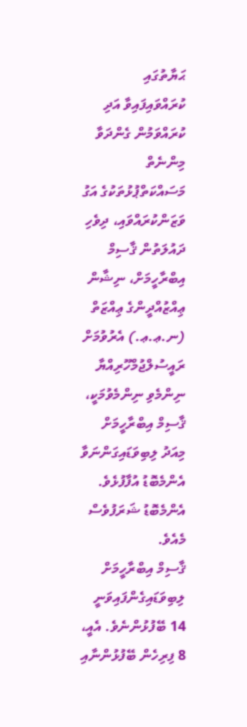ޙަޔާތުގައި ކުރައްވައިފައިވާ އަދި ކުރައްވަމުން ގެންދަވާ މިންނެތް މަސައްކަތްޕުޅުތަކުގެ އަގު ވަޒަންކުރައްވައި، ދިވެހި ދައުލަތުން ޤާސިމް އިބްރާހީމަށް، ނިޝާން ޢިއްޒުއްދީންގެ ޢިއްޒަތް (ނ.ޢ.ޢ.) އެރުވުމަށް ރައީސުލްޖުމްހޫރިއްޔާ ނިންމެވި ނިންމެވުމަކީ، ޤާސިމް އިބްރާހީމަށް މިއަދު ލިބިވަޑައިގަންނަވާ އެންމެބޮޑު އުފާފުޅެވެ. އެންމެބޮޑު ޝަރަފުވެސް މެއެވެ.
ޤާސިމް އިބްރާހީމަށް ލިބިވަޑައިގެންފައިވަނީ 14 ބޭފުޅުންނެވެ. އެއީ، 8 ފިރިހެން ބޭފުޅުންނާއި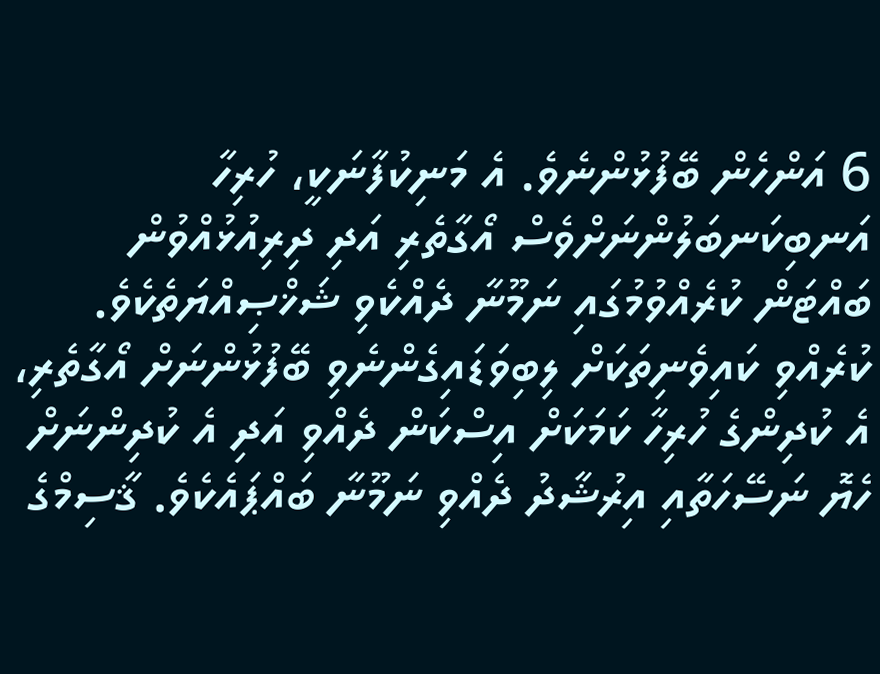6 އަންހެން ބޭފުޅުންނެވެ. އެ މަނިކުފާނަކީ، ހުރިހާ އަނބިކަނބަލުންނަށްވެސް އޯގާތެރި އަދި ދިރިއުޅުއްވުން ބައްޓަން ކުރެއްވުމުގައި ނަމޫނާ ދެއްކެވި ޝަޚްޞިއްޔަތެކެވެ. ކުރެއްވި ކައިވެނިތަކަށް ލިބިވަޑައިގެންނެވި ބޭފުޅުންނަށް އޯގާތެރި، އެ ކުދިންގެ ހުރިހާ ކަމަކަށް އިސްކަން ދެއްވި އަދި އެ ކުދިންނަށް ހެޔޮ ނަސޭހަތާއި އިރުޝާދު ދެއްވި ނަމޫނާ ބައްޕައެކެވެ. ޤާސިމްގެ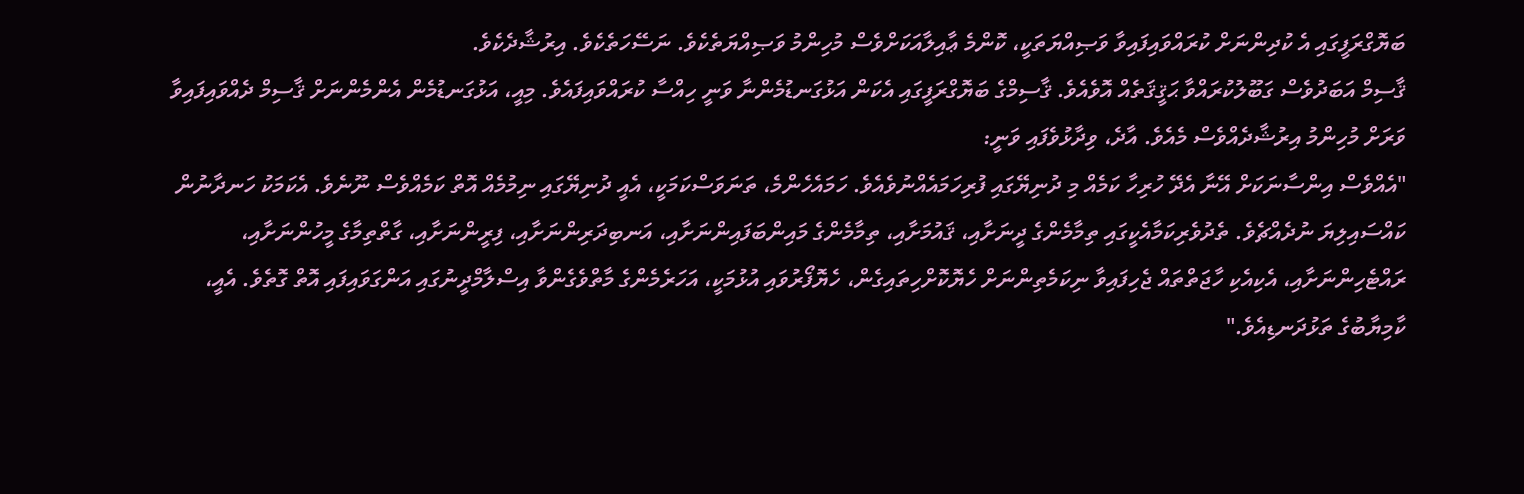ބަޔޮގްރަފީގައި އެ ކުދިންނަށް ކުރައްވައިފައިވާ ވަޞިއްޔަތަކީ، ކޮންމެ ޢާއިލާއަކަށްވެސް މުހިންމު ވަޞިއްޔަތެކެވެ. ނަސޭހަތެކެވެ. އިރުޝާދެކެވެ.
ޤާސިމް އަބަދުވެސް ގަބޫލުކުރައްވާ ޙަޤީޤަތެއް އޮވެއެވެ. ޤާސިމްގެ ބަޔޮގްރަފީގައި އެކަން އަޅުގަނޑުމެންނާ ވަނީ ހިއްސާ ކުރައްވައިފައެވެ. މިއީ، އަޅުގަނޑުމެން އެންމެންނަށް ޤާސިމް ދެއްވައިފައިވާ ވަރަށް މުހިންމު އިރުޝާދެއްވެސް މެއެވެ. އާދެ، ވިދާޅުވެފައި ވަނީ:
"އެއްވެސް އިންސާނަކަށް އޭނާ އެދޭ ހުރިހާ ކަމެއް މި ދުނިޔޭގައި ފުރިހަމައެއްނުވެއެވެ. ހަމައެހެންމެ، ތަނަވަސްކަމަކީ، އެއީ ދުނިޔޭގައި ނިމުމެއް އޮތް ކަމެއްވެސް ނޫނެވެ. އެކަމަކު ހަނދާނުން ކައްސައިލިޔަ ނުދެއްޗެވެ. ތެދުވެރިކަމާއެކީގައި ތިމާމެންގެ ދީނަށާއި، ޤައުމަށާއި، ތިމާމެންގެ މައިންބަފައިންނަށާއި، އަނބިދަރިންނަށާއި، ފިރީންނަށާއި، ގާތްތިމާގެ މީހުންނަށާއި، ރައްޓެހިންނަށާއި، އެކިއެކި ހާޖަތްތައް ޖެހިފައިވާ ނިކަމެތިންނަށް ހެޔޮކޮށްހިތައިގެން، ހެޔޮފޯރުވައި އުޅުމަކީ، އަހަރެމެންގެ މާތްވެގެންވާ އިސްލާމްދީނުގައި އަންގަވައިފައި އޮތް ގޮތެވެ. އެއީ، ކާމިޔާބުގެ ތަޅުދަނޑިއެވެ."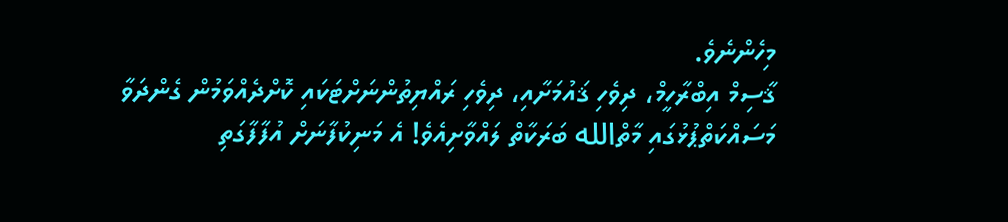މިހެންނެވެ.
ޤާސިމް އިބްރާހީމް، ދިވެހި ޤައުމަށާއި، ދިވެހި ރައްޔިތުންނަށްޓަކައި ކޮށްދެއްވަމުން ގެންދަވާ މަސައްކަތްޕުޅުގައި މާތްالله ބަރަކާތް ލައްވާށިއެވެ! އެ މަނިކުފާނަށް އުފާފާގަތި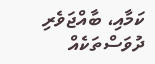ކަމާއި، ބާއްޖަވެރި ދުވަސްތަކެއް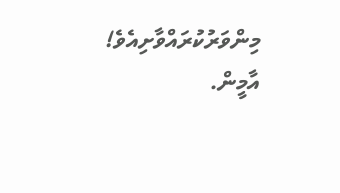މިންވަރުކުރައްވާށިއެވެ! އާމީން.